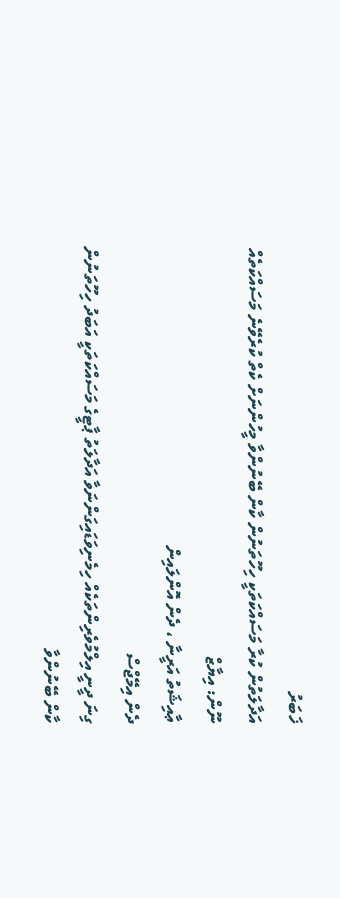ޚަބަރު
އަދާލަތުން ކުރާ މަސައްކަތަކީ ހިހޫތަނުން ކާން ބޭނުންވާ މީހުންނަށް ކެތް ކުރެވޭނެ މަސައްކަތެއް ނޫން: އިޔާޒް
ޢާއިޝަތު އަރީނާ ، ދެން އޮންލައިން
ދެން އިމޭޖްސް
ގިނަ ދީނީ އިލްމުވެރިންތަކެއް ހިމެނިވަޑައިގަންނަވާ އަދާލަތު ޕާޓީގެ މަސައްކަތަކީ އަބަދު ހިހޫތަނުން ކާން ބޭނުންވާ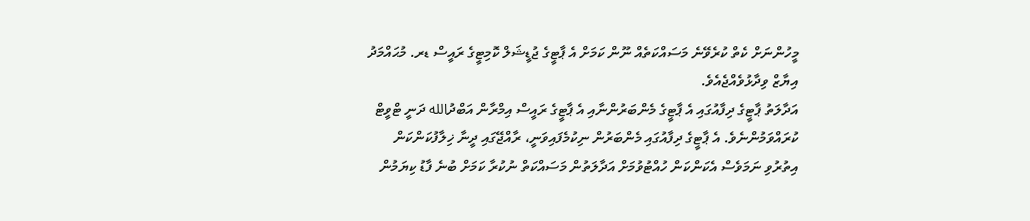މީހުންނަށް ކެތް ކުރެވޭނެ މަސައްކަތެއް ނޫން ކަމަށް އެ ޕާޓީގެ ޖުޑީޝަލް ކޮމިޓީގެ ރައީސް ޑރ. މުޙައްމަދު އިޔާޒް ވިދާޅުވެއްޖެއެވެ.
އަދާލަތު ޕާޓީގެ ދިފާއުގައި އެ ޕާޓީގެ މެންބަރުންނާއި އެ ޕާޓީގެ ރައީސް އިމްރާން އަބްދުالله ދަނީ ޓްވީޓް ކުރައްވަމުންނެވެ. އެ ޕާޓީގެ ދިފާއުގައި މެންބަރުން ނިކުމެފައިވަނީ، ރާއްޖޭގައި ދީނާ ޚިލާފުކަންކަން އިތުރުވި ނަމަވެސް އެކަންކަން ހުއްޓުވުމަށް އަދާލަތުން މަސައްކަތް ނުކުރާ ކަމަށް ބުނެ ފާޑު ކިޔަމުން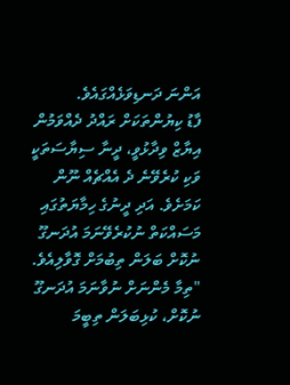އަންނަ ދަނޑިވަޅެއްގައެވެ.
ފާޑު ކިޔުންތަކަށް ރައްދު ދެއްވަމުން އިޔާޒް ވިދާޅުވީ، ދީނާ ސިޔާސަތަކީ ވަކި ކުރެވޭނެ ދެ އެއްޗެއް ނޫން ކަމަށެވެ. އަދި ދީނުގެ ހިމާޔަތުގައި މަސައްކަތް ނުކުރެވޭނަމަ އުދަނގޫ ނުކޮށް ބަލަން ތިބުމަށް ގޮވާލިއެވެ.
"ތިމާ މެންނަށް ނުވާނަމަ އުދަނގޫ ނުކޮށް، ކުޅިބަލަން ތިބީމަ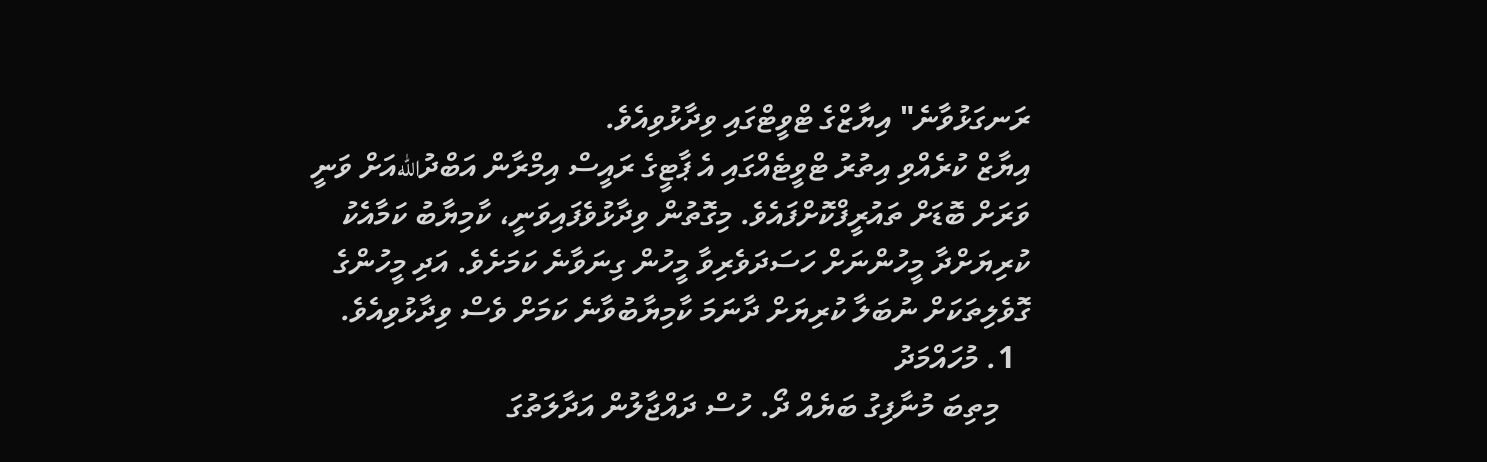ރަނގަޅުވާނެ" އިޔާޒްގެ ޓްވީޓްގައި ވިދާޅުވިއެވެ.
އިޔާޒް ކުރެއްވި އިތުރު ޓްވީޓެއްގައި އެ ޕާޓީގެ ރައީސް އިމްރާން އަބްދުاللهއަށް ވަނީ ވަރަށް ބޮޑަށް ތައުރީފްކޮށްފައެވެ. މިގޮތުން ވިދާޅުވެފައިވަނީ، ކާމިޔާބު ކަމާއެކު ކުރިޔަށްދާ މީހުންނަށް ހަސަދަވެރިވާ މީހުން ގިނަވާނެ ކަމަށެވެ. އަދި މީހުންގެ ގޮވެލިތަކަށް ނުބަލާ ކުރިޔަށް ދާނަމަ ކާމިޔާބުވާނެ ކަމަށް ވެސް ވިދާޅުވިއެވެ.
  1. މުހައްމަދު
    މިތިބަ މުނާފިގު ބަޔެއް ދޯ. ހުސް ދައްޖާލުން އަދާލަތުގަ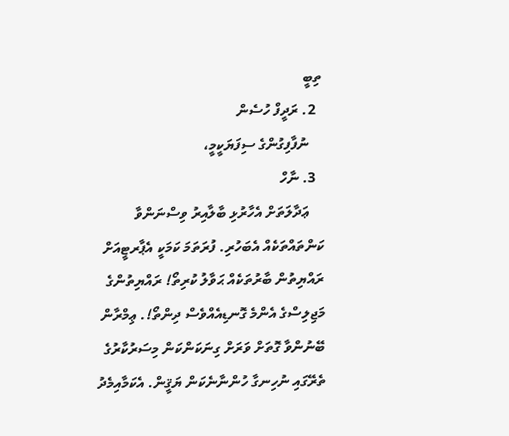ތިބީ
  2. ރަދީފް ހުސެން
    ނުފާފިގުންގެ ސިފަޔަކީމީ،
  3. ނާހް
    ޢަދާލަތަށް އެހާރުޅި ބާލާއިރު ވިސްނަންވާ ކަންތައްތަކެއް އެބަހުރި. ފުރަތަމަ ކަމަކީ އެޕާރޓީއަށް ރައްޔިތުން ބާރުތަކެއް ޙަވާލު ކުރިތޯ! ރައްޔިތުންގެ މަޖިލިސްގެ އެންމެ ގޮނޑިއެއްވެސް ދިންތޯ!. ޢިމްރާން ބޭނުންވާ ގޮތަށް ވަރަށް ގިނަކަންކަން މިސަރުކާރުގެ ތެރޭގައި ނުހިނގާ ހުންނާނެކަން ޔަޤީން. އެކަމާއިމެދު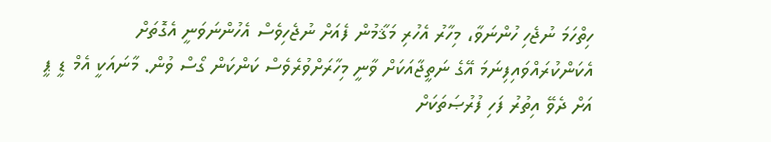ހިތްހަމަ ނުޖެހި ހުންނަވާ، މިހާރު އެހުރި މަޤާމުން ފެއަށް ނުޖެހިވެސް އެހުންނަވަނީ އެގޮތަށް އެކަންކުރައްވައިފިނަމަ އޭގެ ނަތީޖާއަކަށް ވާނީ މިހާރަށްވުރެވެސް ކަންކަން ގޯސް ވުން. މާނައަކީ އެމް ޑީ ޕީ އަށް ދެވޭ އިތުރު ފަހި ފުރުޞަތަކަށް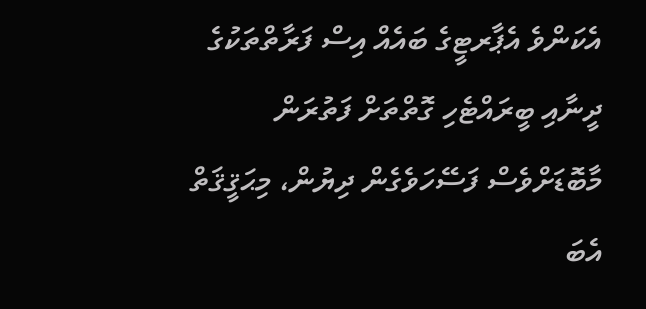އެކަންވެ އެޕާރޓީގެ ބައެއް އިސް ފަރާތްތަކުގެ ދީނާއި ބީރައްޓެހި ގޮތްތަށް ފަތުރަން މާބޮޑަށްވެސް ފަސޭހަވެގެން ދިޔުން، މިޙަޤީޤަތް އެބަ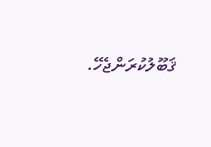ޤަބޫލުކުރަންޖެހޭ.